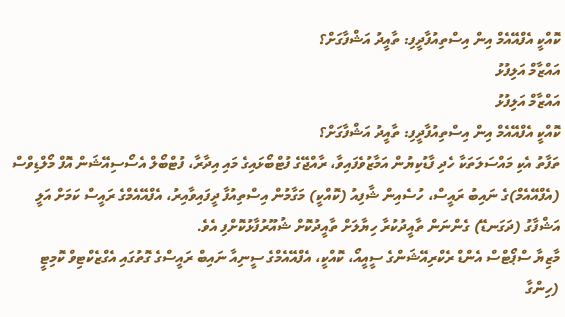ކޮއްކީ އެފްއޭއެމް އިން އިސްތިއުފާދީފި: ތާއީދު އަޝްފާގަށް؟
އައްޒާމް އަލިފުޅު
އައްޒާމް އަލިފުޅު
ކޮއްކީ އެފްއޭއެމް އިން އިސްތިއުފާދީފި: ތާއީދު އަޝްފާގަށް؟
ތަފާތު އެކި މައްސަލަތަކާ ހެދި ފާޑުކިޔުން އަމާޒުވެފައިވާ، ރާއްޖޭގެ ފުޓްބޯޅައިގެ މައި އިދާރާ، ފުޓްބޯލް އެސޯސިއޭޝަން އޮފް މޯލްޑިވްސް (އެފްއޭއެމް)ގެ ނައިބު ރައީސް، ހުސެއިން ޝާފިއު (ކޮއްކީ) މަގާމުން އިސްތިއުފާ ދީފައިވާއިރު، އެފްއޭއެމްގެ ރައީސް ކަމަށް އަލީ އަޝްފާގު (ދަގަނޑޭ) ގެންނަން ތާއީދުކުރާ ހިޔާލަށް ތާއީދުކޮށް ޝުއޫރުފާޅުކޮށްފި އެވެ.
މާޒިޔާ ސްޕޯޓްސް އެންޑް ރެކްރިއޭޝަންގެ ސީއީއޯ، ކޮއްކީ، އެފްއޭއެމްގެ ސީނިއާ ނައިބް ރައީސްގެ ގޮތުގައި އެގްޒެކްޓިވް ކޮމިޓީ (ހިންގާ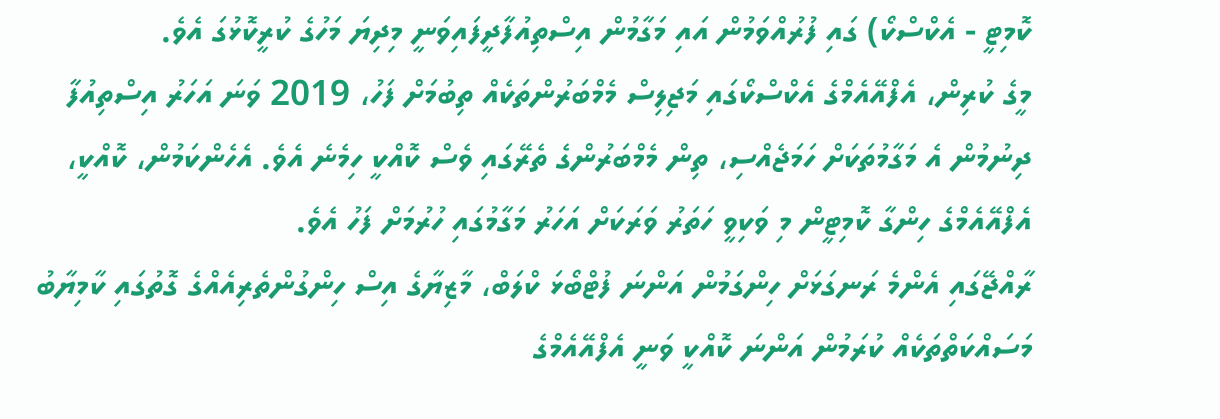ކޮމިޓީ - އެކްސްކޯ) ގައި ފުރުއްވަމުން އައި މަގާމުން އިސްތިއުފާދީފައިވަނީ މިދިޔަ މަހުގެ ކުރީކޮޅުގަ އެވެ.
މީގެ ކުރިން، އެފްއޭއެމްގެ އެކްސްކޯގައި މަޖިލިސް މެމްބަރުންތަކެއް ތިބުމަށް ފަހު، 2019 ވަނަ އަހަރު އިސްތިއުފާ ދިނުމުން އެ މަގާމުތަކަށް ހަމަޖެއްސި، ތިން މެމްބަރުންގެ ތެރޭގައި ވެސް ކޮއްކީ ހިމެނެ އެވެ. އެހެންކަމުން، ކޮއްކީ، އެފްއޭއެމްގެ ހިންގާ ކޮމިޓީން މި ވަކިވީ ހަތަރު ވަރަކަށް އަހަރު މަގާމުގައި ހުރުމަށް ފަހު އެވެ.
ރާއްޖޭގައި އެންމެ ރަނގަޅަށް ހިންގަމުން އަންނަ ފުޓްބޯޅަ ކްލަބް، މާޒިޔާގެ އިސް ހިންގުންތެރިއެއްގެ ގޮތުގައި ކާމިޔާބު މަސައްކަތްތަކެއް ކުރަމުން އަންނަ ކޮއްކީ ވަނީ އެފްއޭއެމްގެ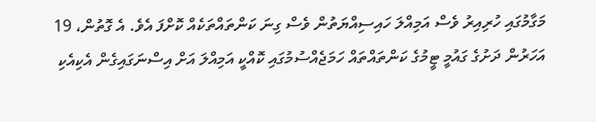މަގާމުގައި ހުރިއިރު ވެސް އަމިއްލަ ހައިސިއްޔަތުން ވެސް ގިނަ ކަންތައްތަކެއް ކޮށްފަ އެވެ. އެ ގޮތުން، 19 އަހަރުން ދަށުގެ ގައުމީ ޓީމުގެ ކަންތައްތައް ހަމަޖެއްސުމުގައި ކޮއްކީ އަމިއްލަ އަށް އިސްނަގައިގެން އެކިއެކި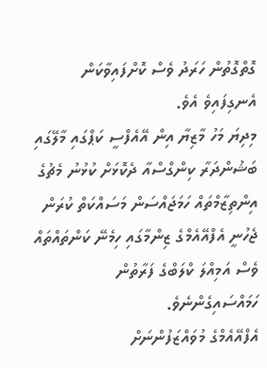ގޮތްގޮތުން ހަރަދު ވެސް ކޮށްފައިވާކަން އެނގިފައިވެ އެވެ.
މިދިޔަ މަހު މާޒިޔާ އިން އޭއެފްސީ ކަޕްގައި މާލޭގައި ބަޝުންދަރާ ކިންގްސްއާ ދެކޮޅަށް ކުޅުނު މެޗުގެ އިންތިޒާމްތައް ހަމަޖައްސަން މަސައްކަތް ކުރަން ޖެހުނީ އެފްއޭއެމްގެ ޒިންމާގައި ހިމެނޭ ކަންތައްތައް ވެސް އަމިއްލަ ކްލަބްގެ ފަރާތުން ހަމައްސައިގެންނެވެ.
އެފްއޭއެމްގެ މުވައްޒަފުންނަށް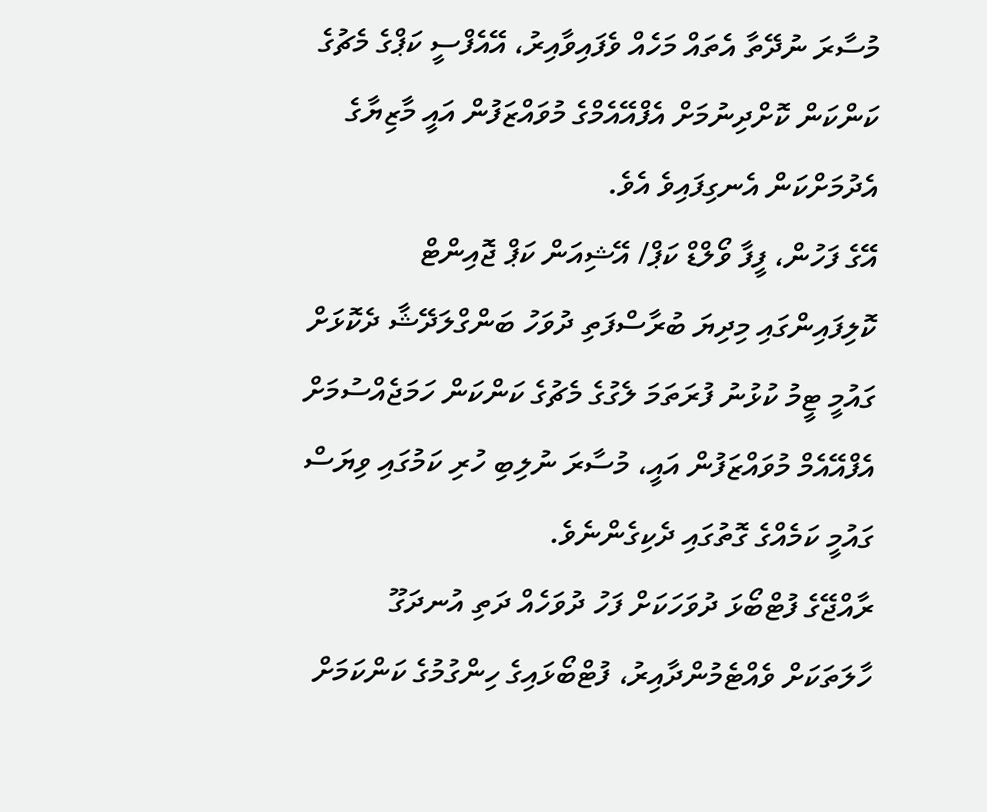މުސާރަ ނުދޭތާ އެތައް މަހެއް ވެފައިވާއިރު، އޭއެފްސީ ކަޕްގެ މެޗުގެ ކަންކަން ކޮށްދިނުމަށް އެފްއޭއެމްގެ މުވައްޒަފުން އައީ މާޒިޔާގެ އެދުމަށްކަން އެނގިފައިވެ އެވެ.
އޭގެ ފަހުން، ފީފާ ވޯލްޑް ކަޕް/ އޭޝިއަން ކަޕް ޖޮއިންޓް ކޮލިފައިންގައި މިދިޔަ ބުރާސްފަތި ދުވަހު ބަންގްލަދޭޝާ ދެކޮޅަށް ގައުމީ ޓީމު ކުޅުނު ފުރަތަމަ ލެގުގެ މެޗުގެ ކަންކަން ހަމަޖެއްސުމަށް އެފްއޭއެމް މުވައްޒަފުން އައީ، މުސާރަ ނުލިބި ހުރި ކަމުގައި ވިޔަސް ގައުމީ ކަމެއްގެ ގޮތުގައި ދެކިގެންނެވެ.
ރާއްޖޭގެ ފުޓްބޯޅަ ދުވަހަކަށް ފަހު ދުވަހެއް ދަތި އުނދަގޫ ހާލަތަކަށް ވެއްޓެމުންދާއިރު، ފުޓްބޯޅައިގެ ހިންގުމުގެ ކަންކަމަށް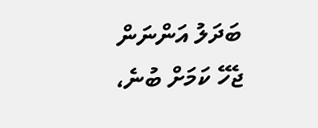ބަދަލު އަންނަން ޖެހޭ ކަމަށް ބުނެ،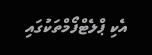އެކި ޕްލެޓްފޯމްތަކުގައި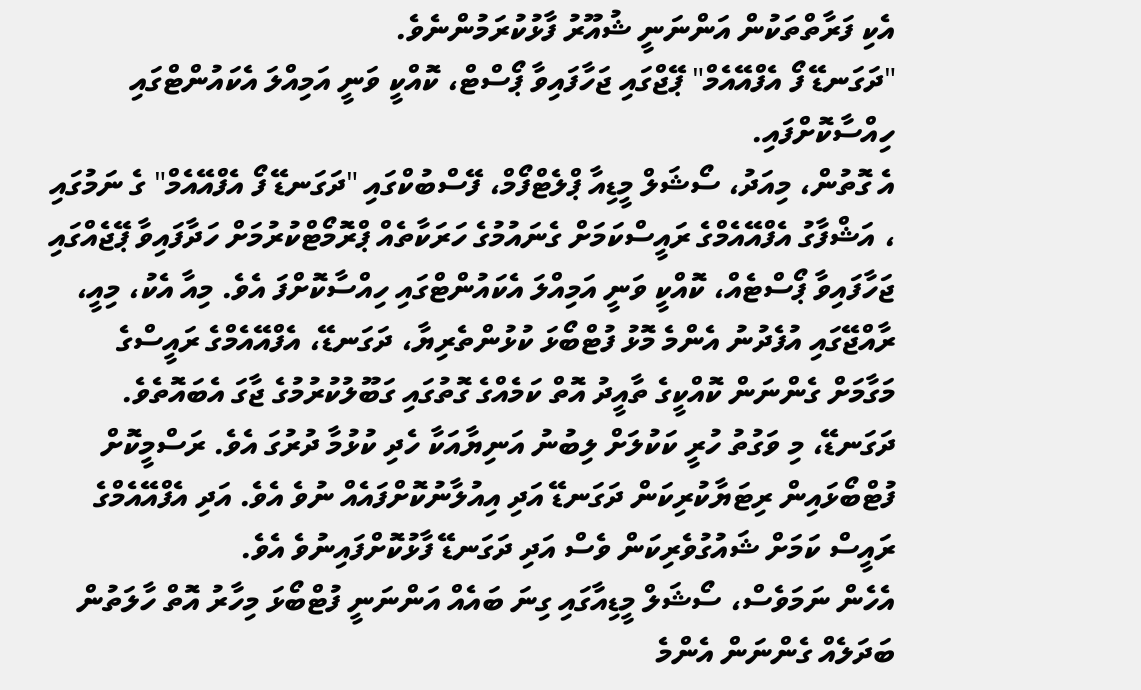އެކި ފަރާތްތަކުން އަންނަނީ ޝުއޫރު ފާޅުކުރަމުންނެވެ.
"ދަގަނޑޭ ފޯ އެފްއޭއެމް" ޕޭޖްގައި ޖަހާފައިވާ ޕޯސްޓް، ކޮއްކީ ވަނީ އަމިއްލަ އެކައުންޓްގައި ހިއްސާކޮށްފައި.
އެ ގޮތުން، މިއަދު، ސޯޝަލް މީޑިއާ ޕްލެޓްފޯމް، ފޭސްބުކްގައި "ދަގަނޑޭ ފޯ އެފްއޭއެމް" ގެ ނަމުގައި ، އަޝްފާގު އެފްއޭއެމްގެ ރައީސްކަމަށް ގެނައުމުގެ ހަރަކާތެއް ޕްރޮމޯޓްކުރުމަށް ހަދާފައިވާ ޕޭޖެއްގައި ޖަހާފައިވާ ޕޯސްޓެއް، ކޮއްކީ ވަނީ އަމިއްލަ އެކައުންޓްގައި ހިއްސާކޮށްފަ އެވެ. މިއާ އެކު، މިއީ، ރާއްޖޭގައި އުފެދުނު އެންމެ މޮޅު ފުޓްބޯޅަ ކުޅުންތެރިޔާ، ދަގަނޑޭ، އެފްއޭއެމްގެ ރައީސްގެ މަގާމަށް ގެންނަން ކޮއްކީގެ ތާއީދު އޮތް ކަމެއްގެ ގޮތުގައި ގަބޫލުކުރުމުގެ ޖާގަ އެބައޮތެވެ.
ދަގަނޑޭ، މި ވަގުތު ހުރީ ކަކުލަށް ލިބުނު އަނިޔާއަކާ ހެދި ކުޅުމާ ދުރުގަ އެވެ. ރަސްމީކޮށް ފުޓްބޯޅައިން ރިޓަޔާކުރިކަން ދަގަނޑޭ އަދި އިއުލާނުކޮށްފައެއް ނުވެ އެވެ. އަދި އެފްއޭއެމްގެ ރައީސް ކަމަށް ޝައުގުވެރިކަން ވެސް އަދި ދަގަނޑޭ ފާޅުކޮށްފައިނުވެ އެވެ.
އެހެން ނަމަވެސް، ސޯޝަލް މީޑިއާގައި ގިނަ ބައެއް އަންނަނީ ފުޓްބޯޅަ މިހާރު އޮތް ހާލަތުން ބަދަލެއް ގެންނަން އެންމެ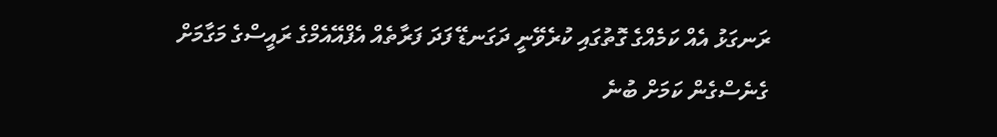ރަނގަޅު އެއް ކަމެއްގެ ގޮތުގައި ކުރެވޭނީ ދަގަނޑޭ ފަދަ ފަރާތެއް އެފްއޭއެމްގެ ރައީސްގެ މަގާމަށް ގެނެސްގެން ކަމަށް ބުނެ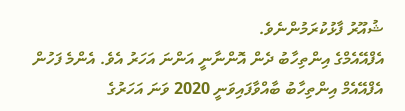ޝުއޫރު ފާޅުކުރަމުންނެވެ.
އެފްއޭއެމްގެ އިންތިހާބު ދެން އޮންނާނީ އަންނަ އަހަރު އެވެ. އެންމެ ފަހުން އެފްއޭއެމް އިންތިހާބު ބާއްވާފައިވަނީ 2020 ވަނަ އަހަރުގެ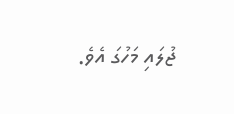ޖުލައި މަހުގަ އެވެ.